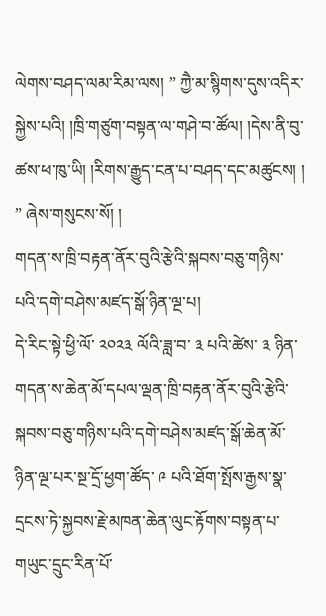ལེགས་བཤད་ལམ་རིམ་ལས། ” ཀྱཻ་མ་སྙིགས་དུས་འདིར་སྐྱེས་པའི། །ཁྲི་གཙུག་བསྟན་ལ་གཤེ་བ་ཚོལ། །དེས་ནི་བུ་ཚས་ཕ་ཁུ་ཡི། །རིགས་རྒྱུད་ངན་པ་བཤད་དང་མཚུངས། ། ” ཞེས་གསུངས་སོ། །
གདན་ས་ཁྲི་བརྟན་ནོར་བུའི་རྩེའི་སྐབས་བཅུ་གཉིས་པའི་དགེ་བཤེས་མཛད་སྒོ་ཉིན་ལྔ་པ།
དེ་རིང་སྟེ་ཕྱི་ལོ་ ༢༠༢༣ ལོའི་ཟླ་བ་ ༣ པའི་ཚེས་ ༣ ཉིན་གདན་ས་ཆེན་མོ་དཔལ་ལྡན་ཁྲི་བརྟན་ནོར་བུའི་རྩེའི་སྐབས་བཅུ་གཉིས་པའི་དགེ་བཤེས་མཛད་སྒོ་ཆེན་མོ་ཉིན་ལྔ་པར་སྔ་དྲོ་ཕྱག་ཚོད་ ༩ པའི་ཐོག་སྤོས་རྒྱས་སྣ་དྲངས་ཏེ་སྐྱབས་རྗེ་མཁན་ཆེན་ལུང་རྟོགས་བསྟན་པ་གཡུང་དྲུང་རིན་པོ་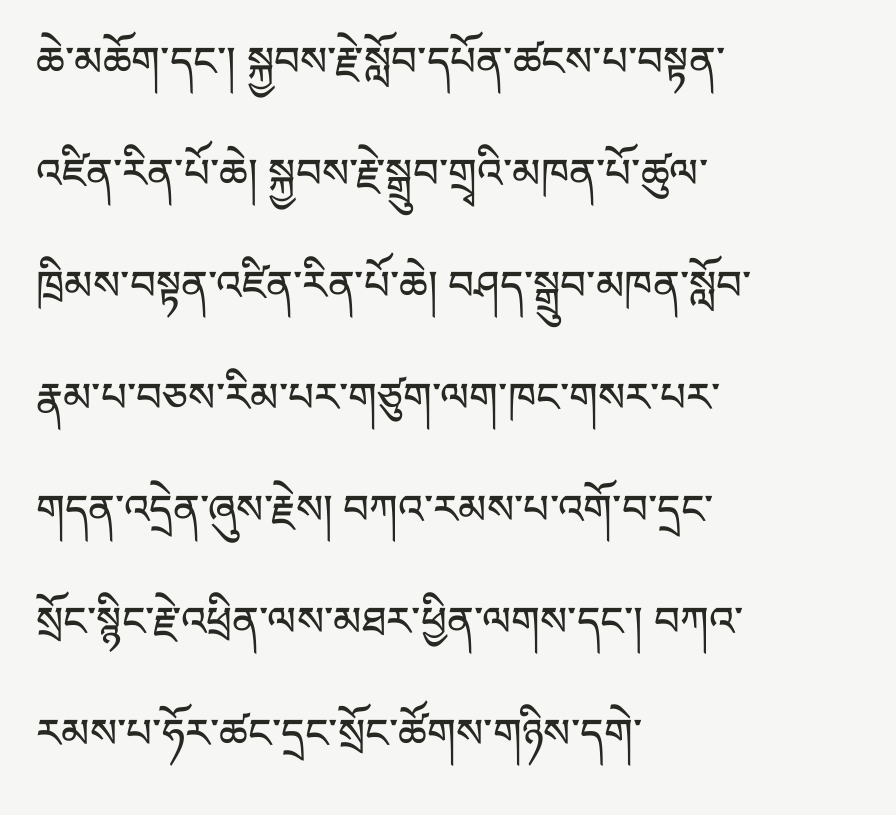ཆེ་མཆོག་དང་། སྐྱབས་རྗེ་སློབ་དཔོན་ཚངས་པ་བསྟན་འཛིན་རིན་པོ་ཆེ། སྐྱབས་རྗེ་སྒྲུབ་གྲྭའི་མཁན་པོ་ཚུལ་ཁྲིམས་བསྟན་འཛིན་རིན་པོ་ཆེ། བཤད་སྒྲུབ་མཁན་སློབ་རྣམ་པ་བཅས་རིམ་པར་གཙུག་ལག་ཁང་གསར་པར་གདན་འདྲེན་ཞུས་རྗེས། བཀའ་རམས་པ་འགོ་བ་དྲང་སྲོང་སྙིང་རྗེ་འཕྲིན་ལས་མཐར་ཕྱིན་ལགས་དང་། བཀའ་རམས་པ་ཧོར་ཚང་དྲང་སྲོང་ཚོགས་གཉིས་དགེ་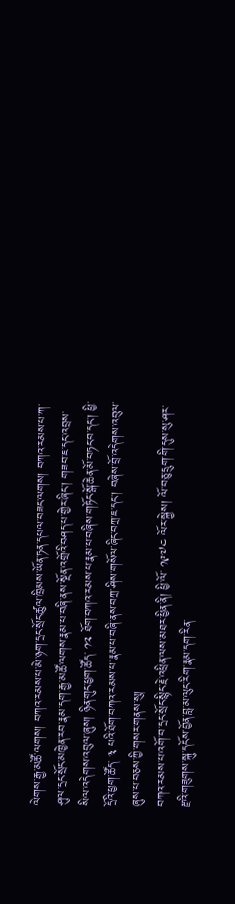ལེགས་རྒྱ་མཚོ་ལགས། བཀའ་རམས་པ་མེ་ཉག་དྲང་སྲོང་ཚུལ་ཁྲིམས་ཡོན་ཏན་དཔལ་བཟང་ལགས། བཀའ་རམས་པ་ཀ་ཤུལ་དྲང་སྲོང་མཁྱེན་རབ་རྣམ་དག་རྒྱ་མཚོ་ལགས་རྣམ་པ་བཞི་ནས་སྔོན་འགྲོའི་བཤད་པ་གྱེར་ཞིང་། གཟབ་ཇ་དང་འབྲས་སིལ་འདེགས་འབུལ་ཞུས། ཉིན་གུང་ཕྱག་ཚོད་ ༡༢ ཐོག་བཀའ་རམས་པ་རྣམ་པ་བཞིས་གཏོང་སྒོ་ཆེན་མོ་བཏང་བ་དང་། ཕྱི་དྲོའི་ཕྱག་ཚོད་ ༣ པའི་ཐོག་བཀའ་རམས་པ་རྣམ་པ་བཞི་ནས་བཀྲ་ཤིས་གསོལ་ཞིང་བཀྲ་ཇ་དང་། བཞེས་བྲོ་འདེགས་འབུལ་ཞུས་པ་བཅས་ཀྱི་གསར་གནས་སུ།
བཀའ་རམས་པ་འགོ་བ་དྲང་སྲོང་སྙིང་རྗེ་འཕྲིན་ལས་མཐར་ཕྱིན་ནི། ཕྱི་ལོ་ ༡༩༧༤ ལོར་སྐྱེས། ལོ་བཅུ་དྲུག་གི་དུས་སུ་ཤར་རྫའི་གཟུགས་སྐུ་དངོས་བྱོན་བླ་མ་ལུང་རིག་རྣམ་དག་རིན་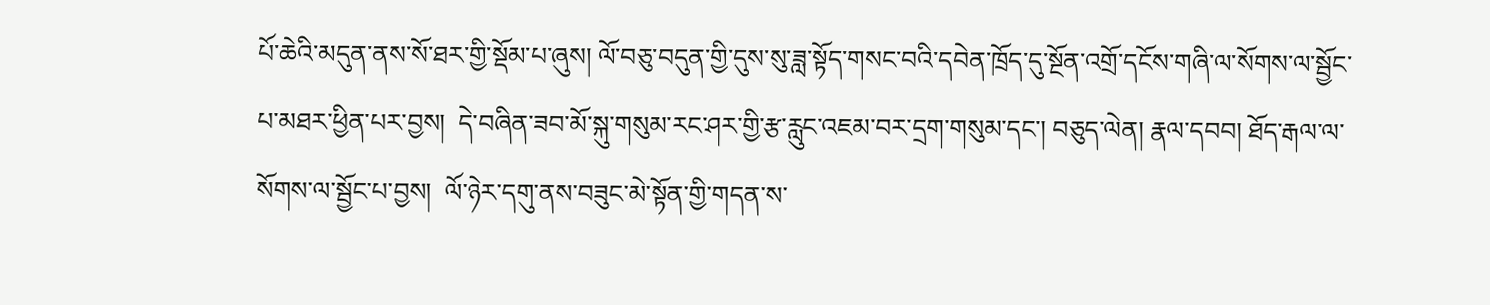པོ་ཆེའི་མདུན་ནས་སོ་ཐར་གྱི་སྡོམ་པ་ཞུས། ལོ་བཅུ་བདུན་གྱི་དུས་སུ་ཟླ་སྟོད་གསང་བའི་དབེན་ཁྲོད་དུ་སྔོན་འགྲོ་དངོས་གཞི་ལ་སོགས་ལ་སྦྱོང་པ་མཐར་ཕྱིན་པར་བྱས།  དེ་བཞིན་ཟབ་མོ་སྐུ་གསུམ་རང་ཤར་གྱི་རྩ་རླུང་འཇམ་བར་དྲག་གསུམ་དང་། བཅུད་ལེན། རྣལ་དབབ། ཐོད་རྒལ་ལ་སོགས་ལ་སྦྱོང་པ་བྱས།  ལོ་ཉེར་དགུ་ནས་བཟུང་མེ་སྟོན་གྱི་གདན་ས་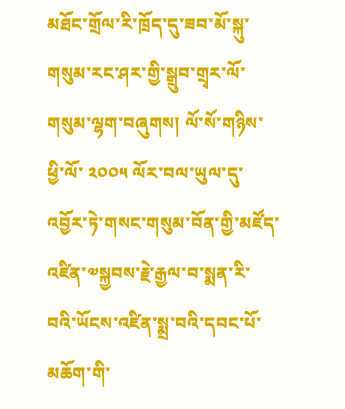མཐོང་གྲོལ་རི་ཁྲོད་དུ་ཟབ་མོ་སྐུ་གསུམ་རང་ཤར་གྱི་སྒྲུབ་གྲྭར་ལོ་གསུམ་ལྷག་བཞུགས། ལོ་སོ་གཉིས་ཕྱི་ལོ་ ༢༠༠༥ ལོར་བལ་ཡུལ་དུ་འབྱོར་ཏེ་གསང་གསུམ་བོན་གྱི་མཛོད་འཛིན་༧སྐྱབས་རྗེ་རྒྱལ་བ་སྨན་རི་བའི་ཡོངས་འཛིན་སྨྲ་བའི་དབང་པོ་མཆོག་གི་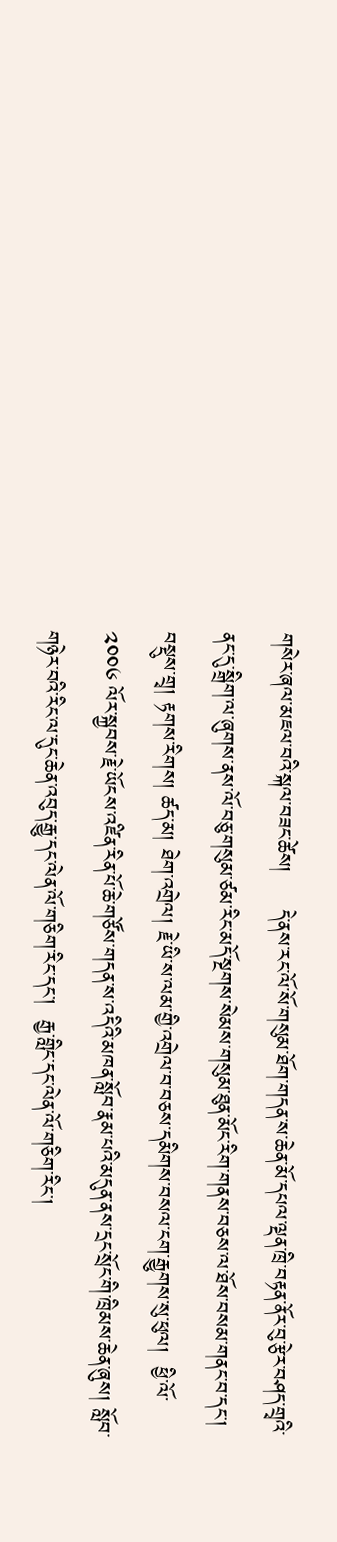གསེར་ཞལ་མཇལ་བའི་སྐལ་བཟང་ཚེས།     དེ་ནས་རང་ལོ་སོ་གསུམ་ཐོག་གདན་ས་ཆེན་མོ་དཔལ་ལྡན་ཁྲི་བརྟན་ནོར་བུ་རྩེར་བཤད་གྲྭའི་ནང་དུ་སྒྲིག་ལ་ཞུགས་ནས་ལོ་བཅུ་གསུམ་ཙམ་རིང་མདོ་སྔགས་སེམས་གསུམ་ཐུན་མོང་རིག་གནས་བཅས་ལ་ཐོས་བསམ་གནང་བ་དང་། བསྡུས་གྲྭ། རྟགས་རིགས། ཚད་མ། ཐེག་འགྲེལ། རྗེ་ཡི་ས་ལམ་གྱི་འགྲེལ་བ་བཅས་དམིགས་བསལ་ངག་རྒྱུགས་སུ་ཕུལ།  ཕྱི་ལོ་ ༢༠༠༦ ལོར་སྐྱབས་རྗེ་ཡོངས་འཛིན་རིན་པོ་ཆེ་གཙོས་གདན་ས་འདིའི་མཁན་སློབ་རྣམ་པའི་མདུན་ནས་དྲང་སྲོང་གི་ཁྲིམས་ཆེན་ཞུས། སློབ་གཉེར་བའི་རིང་ལ་དུང་ཆེན་འབུད་རྒྱུ་དང་ལེན་ལོ་གཅིག་རིང་དང་།  རྒྱ་གླིང་དང་ལེན་ལོ་གཅིག་རིང་།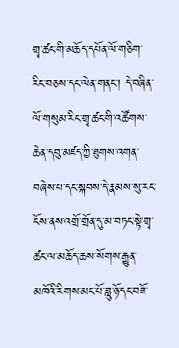གྲྭ་ཚང་གི་མཆོད་དཔོན་ལོ་གཅིག་རིང་བཅས་དང་ལེན་གནང་། དེ་བཞིན་ལོ་གསུམ་རིང་གྲྭ་ཚང་གི་འཚོགས་ཆེན་དབུ་མཛད་ཀྱི་ཐུགས་འགན་བཞེས་པ་དང་སྐབས་དེ་རྣམས་སུ་རང་ངོས་ནས་འགྲོ་གྲོན་དུ་མ་བཏང་སྟེ་གྲྭ་ཚང་ལ་མཆོད་ཆས་སོགས་རྒྱུན་མཁོའི་རིགས་མང་པོ་བླུ་ཉོ་དང་བཟོ་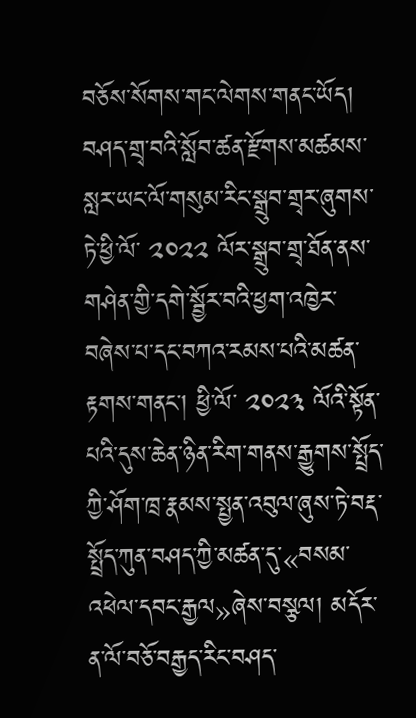བཅོས་སོགས་གང་ལེགས་གནང་ཡོད། བཤད་གྲྭ་བའི་སློབ་ཚན་རྫོགས་མཚམས་སླར་ཡང་ལོ་གསུམ་རིང་སྒྲུབ་གྲྭར་ཞུགས་ཏེ་ཕྱི་ལོ་ ༢༠༢༢ ལོར་སྒྲུབ་གྲྭ་ཐོན་ནས་གཤེན་གྱི་དགེ་སྦྱོར་བའི་ཕྱག་འཁྱེར་བཞེས་པ་དང་བཀའ་རམས་པའི་མཚན་རྟགས་གནང་། ཕྱི་ལོ་ ༢༠༢༣ ལོའི་སྟོན་པའི་དུས་ཆེན་ཉིན་རིག་གནས་རྒྱུགས་སྤྲོད་ཀྱི་ཤོག་ཁྲ་རྣམས་སྤྱན་འབུལ་ཞུས་ཏེ་བརྡ་སྤྲོད་ཀུན་བཤད་ཀྱི་མཚན་དུ་«བསམ་འཕེལ་དབང་རྒྱལ»ཞེས་བསྩལ། མདོར་ན་ལོ་བཅོ་བརྒྱད་རིང་བཤད་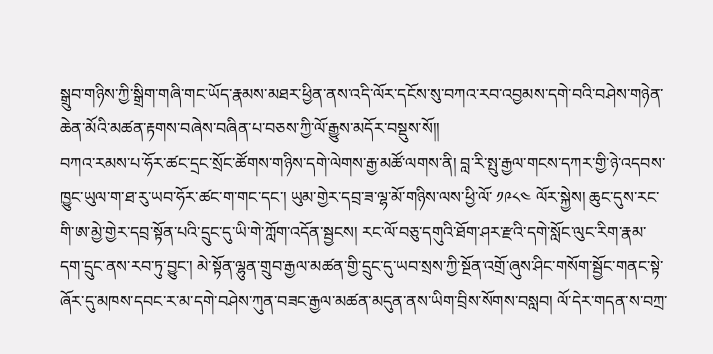སྒྲུབ་གཉིས་ཀྱི་སྒྲིག་གཞི་གང་ཡོད་རྣམས་མཐར་ཕྱིན་ནས་འདི་ལོར་དངོས་སུ་བཀའ་རབ་འབྱམས་དགེ་བའི་བཤེས་གཉེན་ཆེན་མོའི་མཚན་རྟགས་བཞེས་བཞིན་པ་བཅས་ཀྱི་ལོ་རྒྱུས་མདོར་བསྡུས་སོ།།
བཀའ་རམས་པ་ཧོར་ཚང་དྲང་སྲོང་ཚོགས་གཉིས་དགེ་ལེགས་རྒྱ་མཚོ་ལགས་ནི། བླ་རི་སྤུ་རྒྱལ་གངས་དཀར་གྱི་ཉེ་འདབས་ཁྱུང་ཡུལ་ག་ཐ་རུ་ཡབ་ཧོར་ཚང་ག་གང་དང་། ཡུམ་གྱེར་དབྲ་ཟ་ལྷ་མོ་གཉིས་ལས་ཕྱི་ལོ་ ༡༩༨༤ ལོར་སྐྱེས། ཆུང་དུས་རང་གི་ཨ་མྱེ་གྱེར་དབྲ་སྟོན་པའི་དྲུང་དུ་ཡི་གེ་ཀློག་འདོན་སྦྱངས། རང་ལོ་བཅུ་དགུའི་ཐོག་ཤར་རྫའི་དགེ་སློང་ལུང་རིག་རྣམ་དག་དྲུང་ནས་རབ་ཏུ་བྱུང་། མེ་སྟོན་ལྷུན་གྲུབ་རྒྱལ་མཚན་གྱི་དྲུང་དུ་ཡབ་སྲས་ཀྱི་སྔོན་འགྲོ་ཞུས་ཤིང་གསོག་སྦྱོང་གནང་སྟེ་ཞོར་དུ་མཁས་དབང་ར་མ་དགེ་བཤེས་ཀུན་བཟང་རྒྱལ་མཚན་མདུན་ནས་ཡིག་བྲིས་སོགས་བསླབ། ལོ་དེར་གདན་ས་བཀྲ་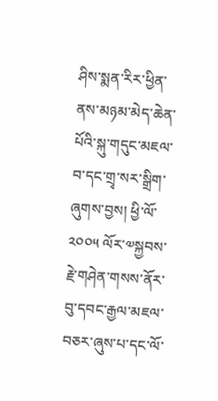ཤིས་སྨན་རིར་ཕྱིན་ནས་མཉམ་མེད་ཆེན་པོའི་སྐུ་གདུང་མཇལ་བ་དང་གྲྭ་སར་སྒྲིག་ཞུགས་བྱས། ཕྱི་ལོ་ ༢༠༠༥ ལོར་༧སྐྱབས་རྗེ་གཤེན་གསས་ནོར་བུ་དབང་རྒྱལ་མཇལ་བཅར་ཞུས་པ་དང་ལོ་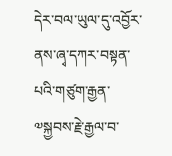དེར་བལ་ཡུལ་དུ་འབྱོར་ནས་ཞྭ་དཀར་བསྟན་པའི་གཙུག་རྒྱན་༧སྐྱབས་རྗེ་རྒྱལ་བ་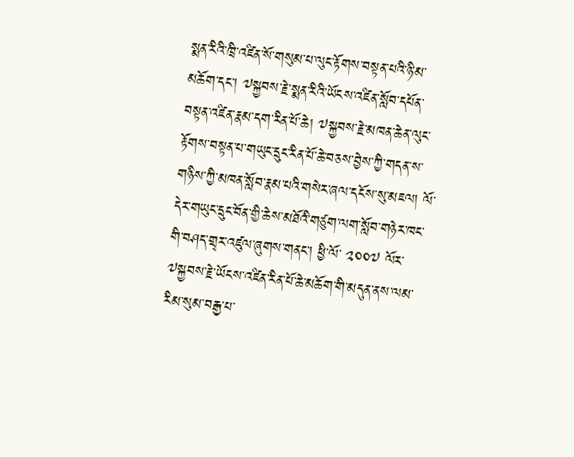སྨན་རིའི་ཁྲི་འཛིན་སོ་གསུམ་པ་ལུང་རྟོགས་བསྟན་པའི་ཉི་མ་མཆོག་དང་། ༧སྐྱབས་རྗེ་སྨན་རིའི་ཡོངས་འཛིན་སློབ་དཔོན་བསྟན་འཛིན་རྣམ་དག་རིན་པོ་ཆེ། ༧སྐྱབས་རྗེ་མཁན་ཆེན་ལུང་རྟོགས་བསྟན་པ་གཡུང་དྲུང་རིན་པོ་ཆེ་བཅས་བྱེས་ཀྱི་གདན་ས་གཉིས་ཀྱི་མཁན་སློབ་རྣམ་པའི་གསེར་ཞལ་དངོས་སུ་མཇལ། ལོ་དེར་གཡུང་དྲུང་བོན་གྱི་ཆེས་མཐོའི་གཙུག་ལག་སློབ་གཉེར་ཁང་གི་བཤད་གྲྭར་འཛུལ་ཞུགས་གནང་། ཕྱི་ལོ་ ༢༠༠༧ ལོར་༧སྐྱབས་རྗེ་ཡོངས་འཛིན་རིན་པོ་ཆེ་མཆོག་གི་མདུན་ནས་ལམ་རིམ་སུམ་བརྒྱ་པ་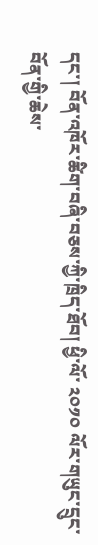དང་། བོན་འཁོར་ཚིག་བཞི་བཅས་ཀྱི་ཁྲིད་ཐོབ། ཕྱི་ལོ་ ༢༠༡༠ ལོར་གཡུང་དྲུང་བོན་གྱི་ཆེས་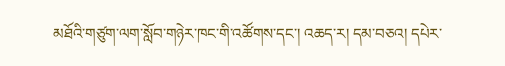མཐོའི་གཙུག་ལག་སློབ་གཉེར་ཁང་གི་འཚོགས་དང་། འཆད་ར། དམ་བཅའ། དཔེར་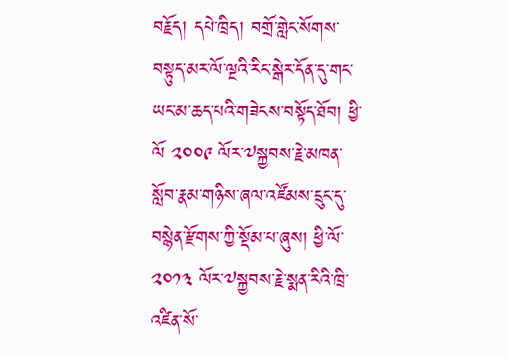བརྗོད། དཔེ་ཁྲིད། བགྲོ་གླེང་སོགས་བསྟུད་མར་ལོ་ལྔའི་རིང་སྒེར་དོན་དུ་གང་ཡང་མ་ཆད་པའི་གཟེངས་བསྟོད་ཐོབ། ཕྱི་ལོ ༢༠༠༩ ལོར་༧སྐྱབས་རྗེ་མཁན་སློབ་རྣམ་གཉིས་ཞལ་འཛོམས་དྲུང་དུ་བསྙེན་རྫོགས་ཀྱི་སྡོམ་པ་ཞུས། ཕྱི་ལོ་ ༢༠༡༣ ལོར་༧སྐྱབས་རྗེ་སྨན་རིའི་ཁྲི་འཛིན་སོ་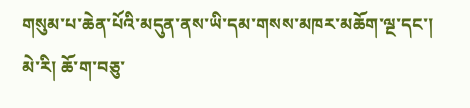གསུམ་པ་ཆེན་པོའི་མདུན་ནས་ཡི་དམ་གསས་མཁར་མཆོག་ལྔ་དང་། མེ་རི། ཆོ་ག་བཅུ་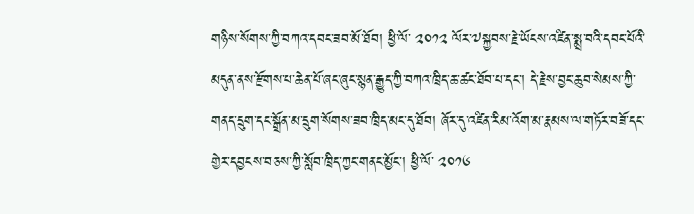གཉིས་སོགས་ཀྱི་བཀའ་དབང་ཟབ་མོ་ཐོབ། ཕྱི་ལོ་ ༢༠༡༢ ལོར་༧སྐྱབས་རྗེ་ཡོངས་འཛིན་སྨྲ་བའི་དབང་པོའི་མདུན་ནས་རྫོགས་པ་ཆེན་པོ་ཞང་ཞུང་སྙན་རྒྱུད་ཀྱི་བཀའ་ཁྲིད་ཆ་ཚང་ཐོབ་པ་དང་། དེ་རྗེས་བྱང་ཆུབ་སེམས་ཀྱི་གནད་དྲུག་དང་སྒྲོན་མ་དྲུག་སོགས་ཟབ་ཁྲིད་མང་དུ་ཐོབ། ཞོར་དུ་འཛིན་རིམ་འོག་མ་རྣམས་ལ་གཏོར་བཟོ་དང་གྱེར་དབྱངས་བཅས་ཀྱི་སློབ་ཁྲིད་ཀྱང་གནང་མྱོང་། ཕྱི་ལོ་ ༢༠༡༦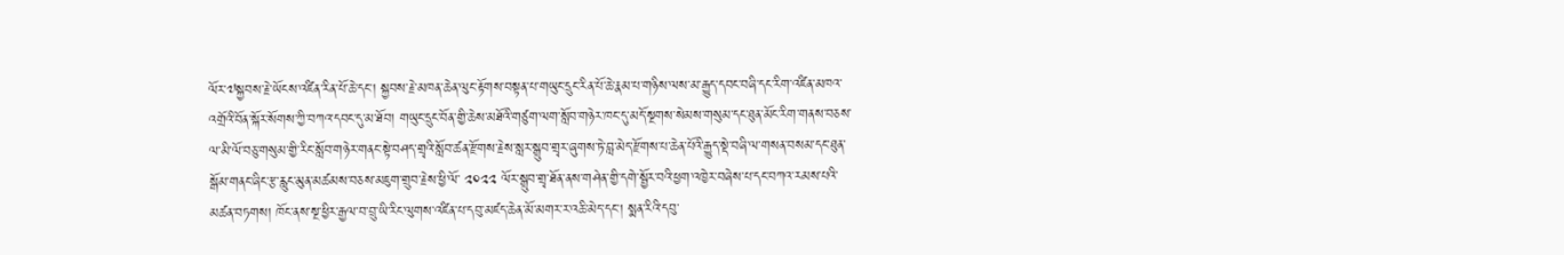ལོར་༧སྐྱབས་རྗེ་ཡོངས་འཛིན་རིན་པོ་ཆེ་དང་། སྐྱབས་རྗེ་མཁན་ཆེན་ལུང་རྟོགས་བསྟན་པ་གཡུང་དྲུང་རིན་པོ་ཆེ་རྣམ་པ་གཉིས་ལས་མ་རྒྱུད་དབང་བཞི་དང་རིག་འཛིན་མཁའ་འགྲོའི་བོན་སྐོར་སོགས་ཀྱི་བཀའ་དབང་དུ་མ་ཐོབ། གཡུང་དྲུང་བོན་གྱི་ཆེས་མཐོའི་གཙུག་ལག་སློབ་གཉེར་ཁང་དུ་མདོ་སྔགས་སེམས་གསུམ་དང་ཐུན་མོང་རིག་གནས་བཅས་ལ་མི་ལོ་བཅུ་གསུམ་གྱི་རིང་སློབ་གཉེར་གནང་སྟེ་བཤད་གྲྭའི་སློབ་ཚན་རྫོགས་རྗེས་སླར་སྒྲུབ་གྲྭར་ཞུགས་ཏེ་བླ་མེད་རྫོགས་པ་ཆེན་པོའི་རྒྱུད་སྡེ་བཞི་ལ་གསན་བསམ་དང་ཐུན་སྒོམ་གནང་ཞིང་རྩ་རླུང་མུན་མཚམས་བཅས་མཇུག་གྲུབ་རྗེས་ཕྱི་ལོ་ ༢༠༢༢ ལོར་སྒྲུབ་གྲྭ་ཐོན་ནས་གཤེན་གྱི་དགེ་སྦྱོར་བའི་ཕྱག་འཁྱེར་བཞེས་པ་དང་བཀའ་རམས་པའི་མཚན་བཏགས། ཁོང་ནས་སྔ་ཕྱིར་རྒྱལ་བ་བྲུ་ཡི་རིང་ལུགས་འཛིན་པ་དབུ་མཛད་ཆེན་མོ་མགར་ར་འཆི་མེད་དང་། སྨན་རིའི་དབུ་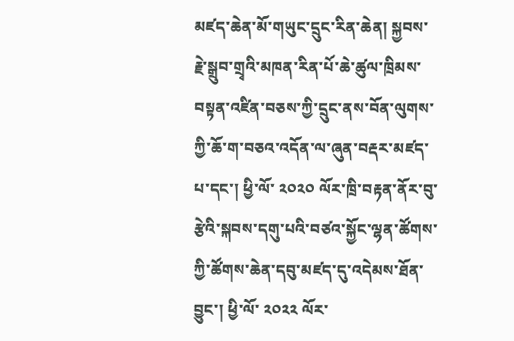མཛད་ཆེན་མོ་གཡུང་དྲུང་རིན་ཆེན། སྐྱབས་རྗེ་སྒྲུབ་གྲྭའི་མཁན་རིན་པོ་ཆེ་ཚུལ་ཁྲིམས་བསྟན་འཛིན་བཅས་ཀྱི་དྲུང་ནས་བོན་ལུགས་ཀྱི་ཆོ་ག་བཅའ་འདོན་ལ་ཞུན་བརྡར་མཛད་པ་དང་། ཕྱི་ལོ་ ༢༠༢༠ ལོར་ཁྲི་བརྟན་ནོར་བུ་རྩེའི་སྐབས་དགུ་པའི་བཙའ་སྐྱོང་ལྷན་ཚོགས་ཀྱི་ཚོགས་ཆེན་དབུ་མཛད་དུ་འདེམས་ཐོན་བྱུང་། ཕྱི་ལོ་ ༢༠༢༢ ལོར་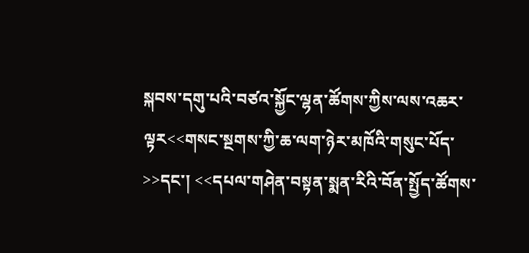སྐབས་དགུ་པའི་བཙའ་སྐྱོང་ལྷན་ཚོགས་ཀྱིས་ལས་འཆར་ལྟར<<གསང་སྔགས་ཀྱི་ཆ་ལག་ཉེར་མཁོའི་གསུང་པོད་>>དང་། <<དཔལ་གཤེན་བསྟན་སྨན་རིའི་བོན་སྤྱོད་ཚོགས་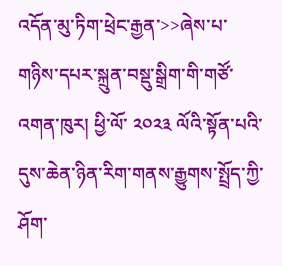འདོན་མུ་ཏིག་ཕྲེང་རྒྱན་>>ཞེས་པ་གཉིས་དཔར་སྐྲུན་བསྡུ་སྒྲིག་གི་གཙོ་འགན་ཁུར། ཕྱི་ལོ་ ༢༠༢༣ ལོའི་སྟོན་པའི་དུས་ཆེན་ཉིན་རིག་གནས་རྒྱུགས་སྤྲོད་ཀྱི་ཤོག་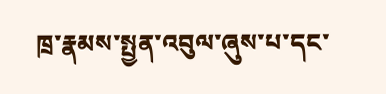ཁྲ་རྣམས་སྤྱན་འབུལ་ཞུས་པ་དང་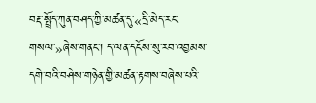བརྡ་སྤྲོད་ཀུན་བཤད་ཀྱི་མཚན་དུ་«དྲི་མེད་རང་གསལ་»ཞེས་གནང་། ད་ལན་དངོས་སུ་རབ་འབྱམས་དགེ་བའི་བཤེས་གཉེན་གྱི་མཚན་རྟགས་བཞེས་པའི་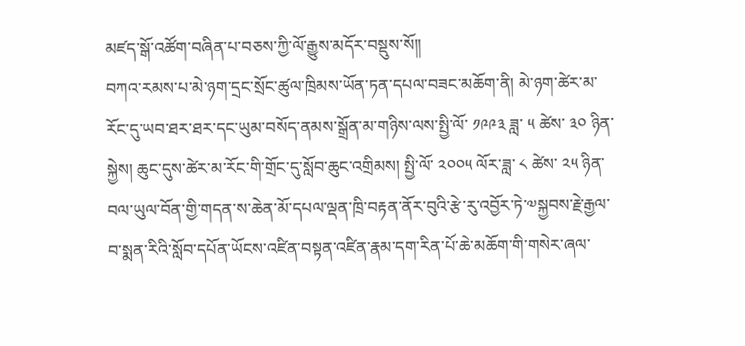མཛད་སྒོ་འཚོག་བཞིན་པ་བཅས་ཀྱི་ལོ་རྒྱུས་མདོར་བསྡུས་སོ།།
བཀའ་རམས་པ་མེ་ཉག་དྲང་སྲོང་ཚུལ་ཁྲིམས་ཡོན་ཏན་དཔལ་བཟང་མཆོག་ནི། མེ་ཉག་ཚེར་མ་རོང་དུ་ཡབ་ཐར་ཐར་དང་ཡུམ་བསོད་ནམས་སྒྲོན་མ་གཉིས་ལས་སྤྱི་ལོ་ ༡༩༩༣ ཟླ་ ༥ ཚེས་ ༣༠ ཉིན་སྐྱེས། ཆུང་དུས་ཚེར་མ་རོང་གི་གྲོང་དུ་སློབ་ཆུང་འགྲིམས། སྤྱི་ལོ་ ༢༠༠༥ ལོར་ཟླ་ ༨ ཚེས་ ༢༥ ཉིན་བལ་ཡུལ་བོན་གྱི་གདན་ས་ཆེན་མོ་དཔལ་ལྡན་ཁྲི་བརྟན་ནོར་བུའི་རྩེ་རུ་འབྱོར་ཏེ་༧སྐྱབས་རྗེ་རྒྱལ་བ་སྨན་རིའི་སློབ་དཔོན་ཡོངས་འཛིན་བསྟན་འཛིན་རྣམ་དག་རིན་པོ་ཆེ་མཆོག་གི་གསེར་ཞལ་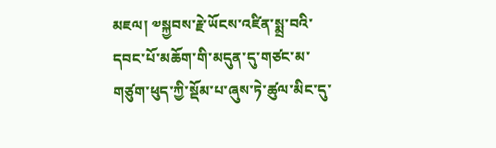མཇལ། ༧སྐྱབས་རྗེ་ཡོངས་འཛིན་སྨྲ་བའི་དབང་པོ་མཆོག་གི་མདུན་དུ་གཙང་མ་གཙུག་ཕུད་ཀྱི་སྡོམ་པ་ཞུས་ཏེ་ཚུལ་མིང་དུ་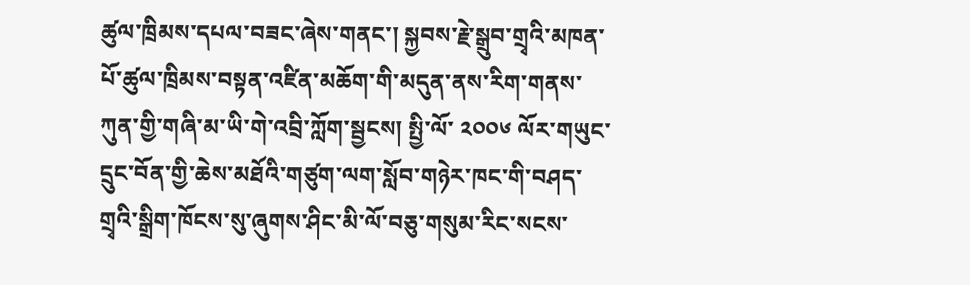ཚུལ་ཁྲིམས་དཔལ་བཟང་ཞེས་གནང་། སྐྱབས་རྗེ་སྒྲུབ་གྲྭའི་མཁན་པོ་ཚུལ་ཁྲིམས་བསྟན་འཛིན་མཆོག་གི་མདུན་ནས་རིག་གནས་ཀུན་གྱི་གཞི་མ་ཡི་གེ་འབྲི་ཀློག་སྦྱངས། སྤྱི་ལོ་ ༢༠༠༦ ལོར་གཡུང་དྲུང་བོན་གྱི་ཆེས་མཐོའི་གཙུག་ལག་སློབ་གཉེར་ཁང་གི་བཤད་གྲྭའི་སྒྲིག་ཁོངས་སུ་ཞུགས་ཤིང་མི་ལོ་བཅུ་གསུམ་རིང་སངས་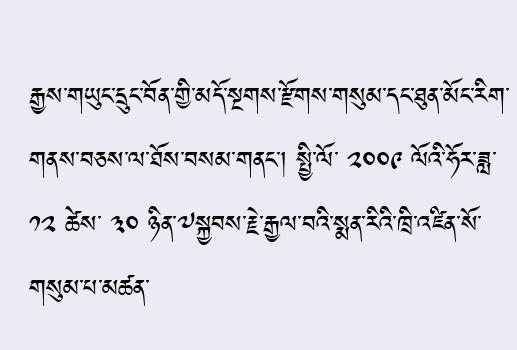རྒྱས་གཡུང་དྲུང་བོན་གྱི་མདོ་སྔགས་རྫོགས་གསུམ་དང་ཐུན་མོང་རིག་གནས་བཅས་ལ་ཐོས་བསམ་གནང་། སྤྱི་ལོ་ ༢༠༠༩ ལོའི་ཧོར་ཟླ་ ༡༢ ཚེས་ ༣༠ ཉིན་༧སྐྱབས་རྗེ་རྒྱལ་བའི་སྨན་རིའི་ཁྲི་འཛིན་སོ་གསུམ་པ་མཚན་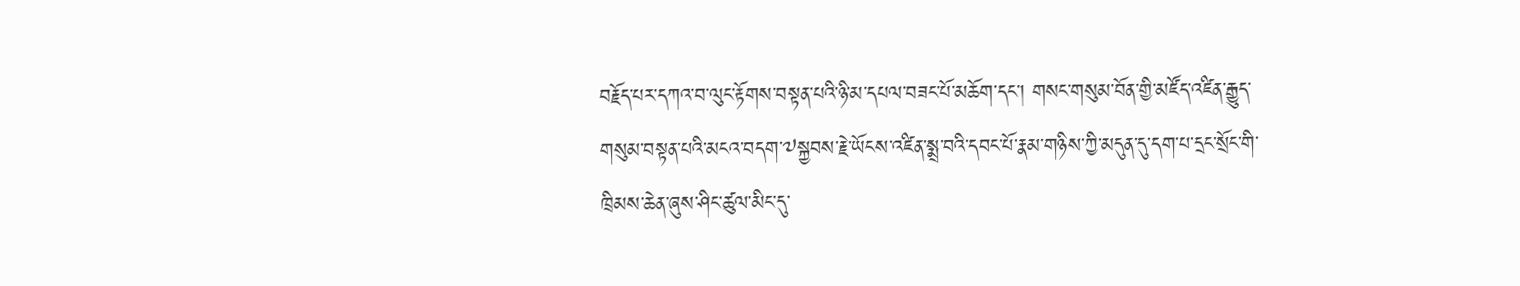བརྗོད་པར་དཀའ་བ་ལུང་རྟོགས་བསྟན་པའི་ཉི་མ་དཔལ་བཟང་པོ་མཆོག་དང་། གསང་གསུམ་བོན་གྱི་མཛོད་འཛིན་རྒྱུད་གསུམ་བསྟན་པའི་མངའ་བདག་༧སྐྱབས་རྗེ་ཡོངས་འཛིན་སྨྲ་བའི་དབང་པོ་རྣམ་གཉིས་ཀྱི་མདུན་དུ་དག་པ་དྲང་སྲོང་གི་ཁྲིམས་ཆེན་ཞུས་ཤིང་ཚུལ་མིང་དུ་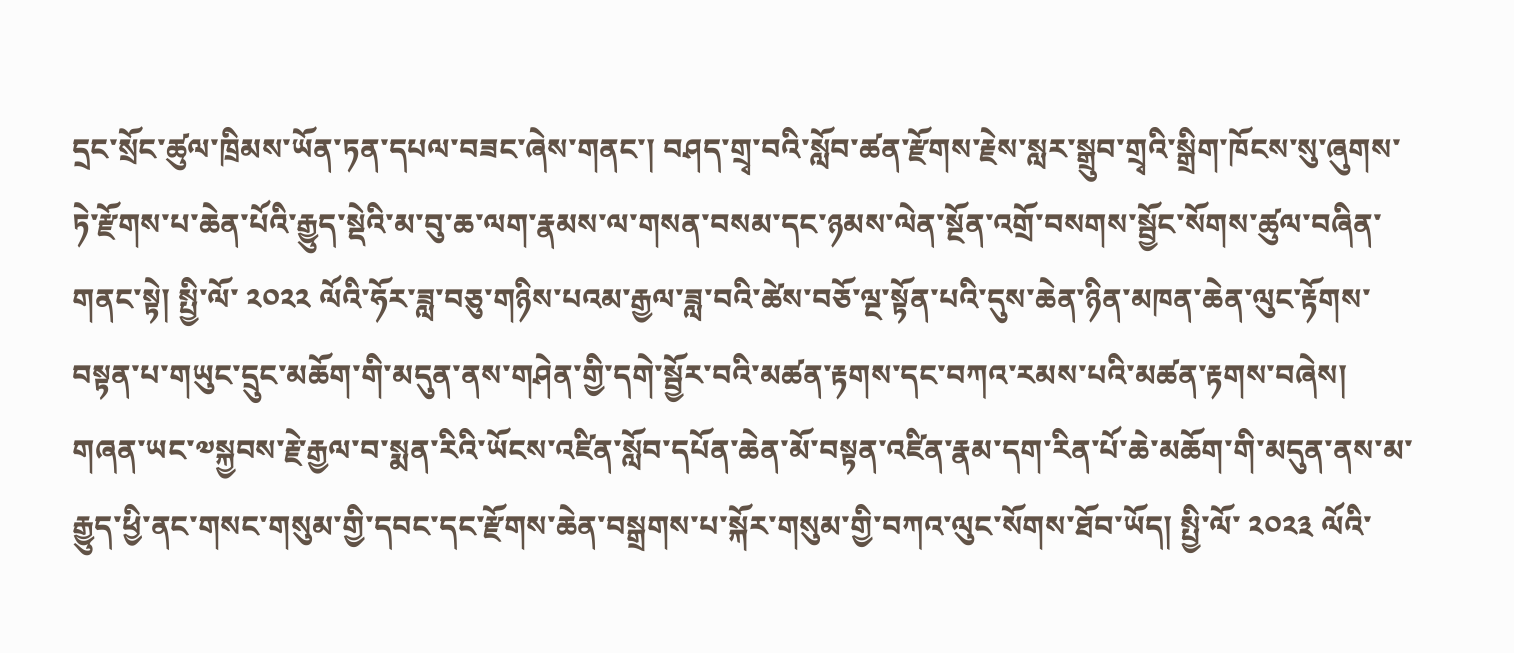དྲང་སྲོང་ཚུལ་ཁྲིམས་ཡོན་ཏན་དཔལ་བཟང་ཞེས་གནང་། བཤད་གྲྭ་བའི་སློབ་ཚན་རྫོགས་རྗེས་སླར་སྒྲུབ་གྲྭའི་སྒྲིག་ཁོངས་སུ་ཞུགས་ཏེ་རྫོགས་པ་ཆེན་པོའི་རྒྱུད་སྡེའི་མ་བུ་ཆ་ལག་རྣམས་ལ་གསན་བསམ་དང་ཉམས་ལེན་སྔོན་འགྲོ་བསགས་སྦྱོང་སོགས་ཚུལ་བཞིན་གནང་སྟེ། སྤྱི་ལོ་ ༢༠༢༢ ལོའི་ཧོར་ཟླ་བཅུ་གཉིས་པའམ་རྒྱལ་ཟླ་བའི་ཚེས་བཅོ་ལྔ་སྟོན་པའི་དུས་ཆེན་ཉིན་མཁན་ཆེན་ལུང་རྟོགས་བསྟན་པ་གཡུང་དྲུང་མཆོག་གི་མདུན་ནས་གཤེན་གྱི་དགེ་སྦྱོར་བའི་མཚན་རྟགས་དང་བཀའ་རམས་པའི་མཚན་རྟགས་བཞེས། གཞན་ཡང་༧སྐྱབས་རྗེ་རྒྱལ་བ་སྨན་རིའི་ཡོངས་འཛིན་སློབ་དཔོན་ཆེན་མོ་བསྟན་འཛིན་རྣམ་དག་རིན་པོ་ཆེ་མཆོག་གི་མདུན་ནས་མ་རྒྱུད་ཕྱི་ནང་གསང་གསུམ་གྱི་དབང་དང་རྫོགས་ཆེན་བསྒྲགས་པ་སྐོར་གསུམ་གྱི་བཀའ་ལུང་སོགས་ཐོབ་ཡོད། སྤྱི་ལོ་ ༢༠༢༣ ལོའི་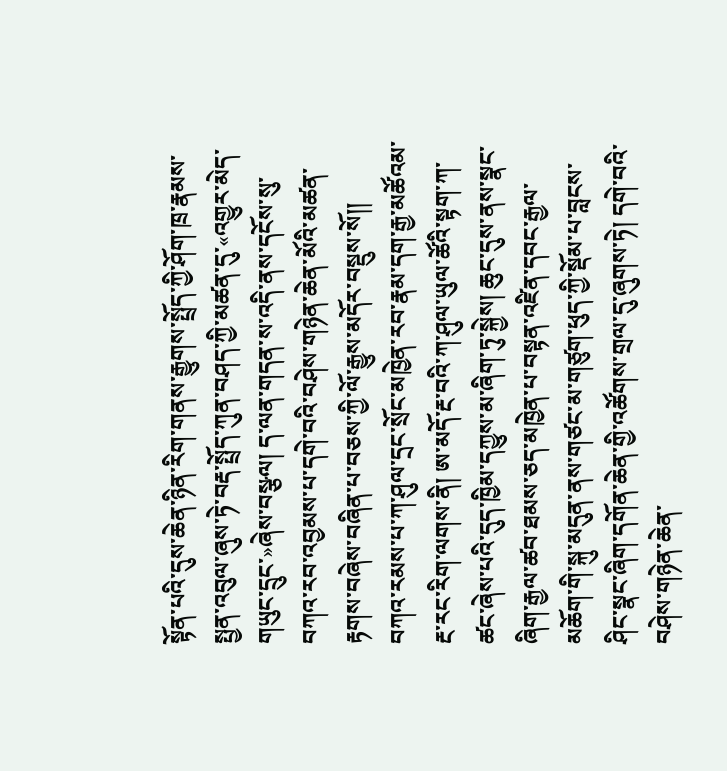སྟོན་པའི་དུས་ཆེན་ཉིན་རིག་གནས་རྒྱུགས་སྤྲོད་ཀྱི་ཤོག་ཁྲ་རྣམས་སྤྱན་འབུལ་ཞུས་ཏེ་བརྡ་སྤྲོད་ཀུན་བཤད་ཀྱི་མཚན་དུ་«འགྱུར་མེད་གཡུང་དྲུང་»ཞེས་བསྩལ། ད་ལན་གདན་ས་འདི་ནས་དངོས་སུ་བཀའ་རབ་འབྱམས་པ་དགེ་བའི་བཤེས་གཉེན་ཆེན་མོའི་མཚན་རྟགས་བཞེས་བཞིན་པ་བཅས་ཀྱི་ལོ་རྒྱུས་མདོར་བསྡུས་སོ།།
བཀའ་རམས་པ་ཀ་ཤུལ་དྲང་སྲོང་མཁྱེན་རབ་རྣམ་དག་རྒྱ་མཚོའམ་རྔ་རང་རིག་ལགས་ནི། ཨ་མདོ་རྔ་བའི་ཀ་ཤུལ་ཡུལ་ཚོའི་སྟག་ཀ་ཚང་ཞེས་པའི་དུད་ཁྱིམ་དཀྱུས་མ་ཞིག་ཏུ་སྐྱེས། ཆུང་དུས་ནས་སྣང་ཞིག་རྒྱལ་ཚབ་ཐམས་ཅད་མཁྱེན་པ་བསྟན་འཛིན་དབང་རྒྱལ་མཆོག་གི་སྐུ་མདུན་ནས་གཙང་མ་གཙུག་ཕུད་ཀྱི་སྡོམ་པ་བླངས་ཤིང་སྣང་ཞིག་དགོན་ཆེན་གྱི་འཚོགས་གྲལ་དུ་ཞུགས་ཏེ། དགེ་བའི་བཤེས་གཉེན་ཆེན་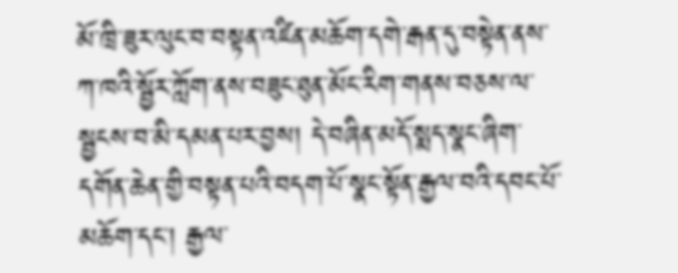མོ་ཁྲི་ཟུར་ལུང་བ་བསྟན་འཛིན་མཆོག་དགེ་རྒན་དུ་བསྟེན་ནས་ཀ་ཁའི་སྦྱོར་ཀློག་ནས་བཟུང་ཐུན་མོང་རིག་གནས་བཅས་ལ་སྦྱངས་བ་མི་དམན་པར་བྱས། དེ་བཞིན་མདོ་སྨད་སྣང་ཞིག་དགོན་ཆེན་གྱི་བསྟན་པའི་བདག་པོ་སྣང་སྟོན་རྒྱལ་བའི་དབང་པོ་མཆོག་དང་། རྒྱལ་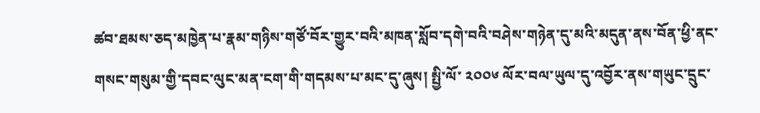ཚབ་ཐམས་ཅད་མཁྱེན་པ་རྣམ་གཉིས་གཙོ་བོར་གྱུར་བའི་མཁན་སློབ་དགེ་བའི་བཤེས་གཉེན་དུ་མའི་མདུན་ནས་བོན་ཕྱི་ནང་གསང་གསུམ་གྱི་དབང་ལུང་མན་ངག་གི་གདམས་པ་མང་དུ་ཞུས། སྤྱི་ལོ་ ༢༠༠༦ ལོར་བལ་ཡུལ་དུ་འབྱོར་ནས་གཡུང་དྲུང་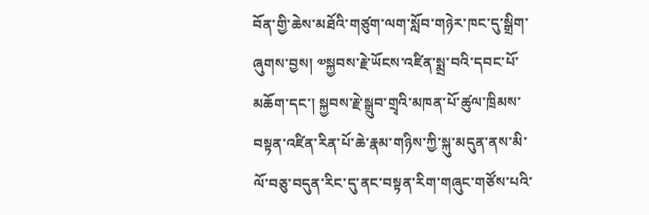བོན་གྱི་ཆེས་མཐོའི་གཙུག་ལག་སློབ་གཉེར་ཁང་དུ་སྒྲིག་ཞུགས་བྱས། ༧སྐྱབས་རྗེ་ཡོངས་འཛིན་སྨྲ་བའི་དབང་པོ་མཆོག་དང་། སྐྱབས་རྗེ་སྒྲུབ་གྲྭའི་མཁན་པོ་ཚུལ་ཁྲིམས་བསྟན་འཛིན་རིན་པོ་ཆེ་རྣམ་གཉིས་ཀྱི་སྐུ་མདུན་ནས་མི་ལོ་བཅུ་བདུན་རིང་དུ་ནང་བསྟན་རིག་གཞུང་གཙོས་པའི་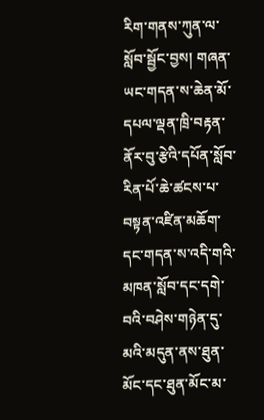རིག་གནས་ཀུན་ལ་སློབ་སྦྱོང་བྱས། གཞན་ཡང་གདན་ས་ཆེན་མོ་དཔལ་ལྡན་ཁྲི་བརྟན་ནོར་བུ་རྩེའི་དཔོན་སློབ་རིན་པོ་ཆེ་ཚངས་པ་བསྟན་འཛིན་མཆོག་དང་གདན་ས་འདི་གའི་མཁན་སློབ་དང་དགེ་བའི་བཤེས་གཉེན་དུ་མའི་མདུན་ནས་ཐུན་མོང་དང་ཐུན་མོང་མ་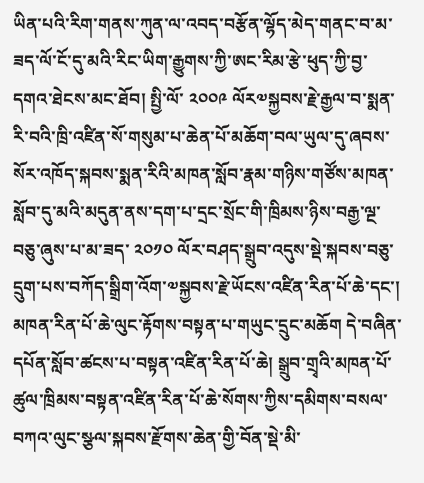ཡིན་པའི་རིག་གནས་ཀུན་ལ་འབད་བརྩོན་ལྷོད་མེད་གནང་བ་མ་ཟད་ལོ་ངོ་དུ་མའི་རིང་ཡིག་རྒྱུགས་ཀྱི་ཨང་རིམ་རྩེ་ཕུད་ཀྱི་བྱ་དགའ་ཐེངས་མང་ཐོབ། སྤྱི་ལོ་ ༢༠༠༩ ལོར༧སྐྱབས་རྗེ་རྒྱལ་བ་སྨན་རི་བའི་ཁྲི་འཛིན་སོ་གསུམ་པ་ཆེན་པོ་མཆོག་བལ་ཡུལ་དུ་ཞབས་སོར་འཁོད་སྐབས་སྨན་རིའི་མཁན་སློབ་རྣམ་གཉིས་གཙོས་མཁན་སློབ་དུ་མའི་མདུན་ནས་དག་པ་དྲང་སྲོང་གི་ཁྲིམས་ཉིས་བརྒྱ་ལྔ་བཅུ་ཞུས་པ་མ་ཟད་ ༢༠༡༠ ལོར་བཤད་སྒྲུབ་འདུས་སྡེ་སྐབས་བཅུ་དྲུག་པས་བཀོད་སྒྲིག་འོག་༧སྐྱབས་རྗེ་ཡོངས་འཛིན་རིན་པོ་ཆེ་དང་། མཁན་རིན་པོ་ཆེ་ལུང་རྟོགས་བསྟན་པ་གཡུང་དྲུང་མཆོག དེ་བཞིན་དཔོན་སློབ་ཚངས་པ་བསྟན་འཛིན་རིན་པོ་ཆེ། སྒྲུབ་གྲྭའི་མཁན་པོ་ཚུལ་ཁྲིམས་བསྟན་འཛིན་རིན་པོ་ཆེ་སོགས་ཀྱིས་དམིགས་བསལ་བཀའ་ལུང་སྩལ་སྐབས་རྫོགས་ཆེན་གྱི་བོན་སྡེ་མི་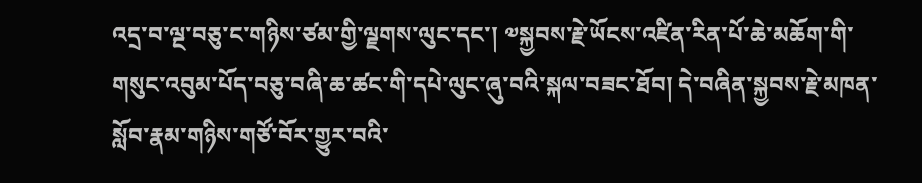འདྲ་བ་ལྔ་བཅུ་ང་གཉིས་ཙམ་གྱི་ལྗགས་ལུང་དང་། ༧སྐྱབས་རྗེ་ཡོངས་འཛིན་རིན་པོ་ཆེ་མཆོག་གི་གསུང་འབུམ་པོད་བཅུ་བཞི་ཆ་ཚང་གི་དཔེ་ལུང་ཞུ་བའི་སྐལ་བཟང་ཐོབ། དེ་བཞིན་སྐྱབས་རྗེ་མཁན་སློབ་རྣམ་གཉིས་གཙོ་བོར་གྱུར་བའི་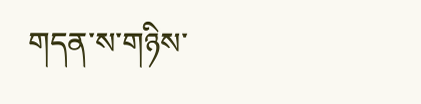གདན་ས་གཉིས་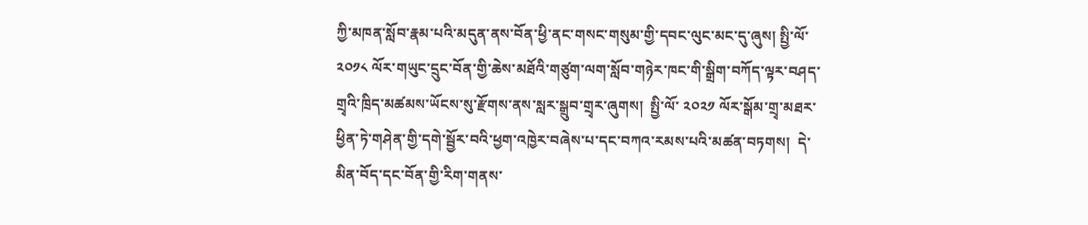ཀྱི་མཁན་སློབ་རྣམ་པའི་མདུན་ནས་བོན་ཕྱི་ནང་གསང་གསུམ་གྱི་དབང་ལུང་མང་དུ་ཞུས། སྤྱི་ལོ་ ༢༠༡༨ ལོར་གཡུང་དྲུང་བོན་གྱི་ཆེས་མཐོའི་གཙུག་ལག་སློབ་གཉེར་ཁང་གི་སྒྲིག་བཀོད་ལྟར་བཤད་གྲྭའི་ཁྲིད་མཚམས་ཡོངས་སུ་རྫོགས་ནས་སླར་སྒྲུབ་གྲྭར་ཞུགས།  སྤྱི་ལོ་ ༢༠༢༡ ལོར་སྒོམ་གྲྭ་མཐར་ཕྱིན་ཏེ་གཤེན་གྱི་དགེ་སྦྱོར་བའི་ཕྱག་འཁྱེར་བཞེས་པ་དང་བཀའ་རམས་པའི་མཚན་བཏགས།  དེ་མིན་བོད་དང་བོན་གྱི་རིག་གནས་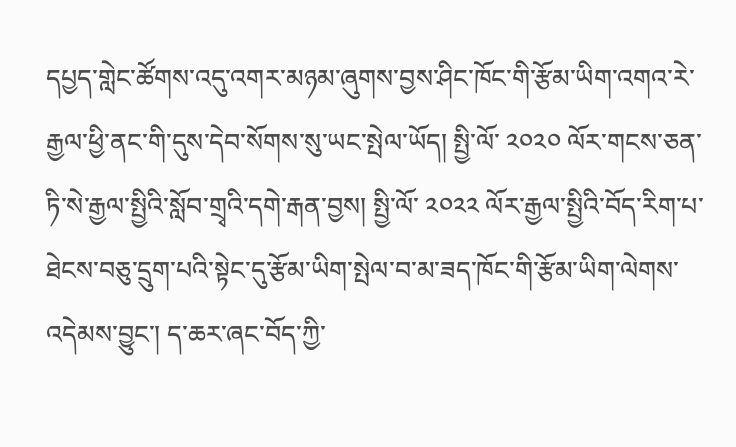དཔྱད་གླེང་ཚོགས་འདུ་འགར་མཉམ་ཞུགས་བྱས་ཤིང་ཁོང་གི་རྩོམ་ཡིག་འགའ་རེ་རྒྱལ་ཕྱི་ནང་གི་དུས་དེབ་སོགས་སུ་ཡང་སྤེལ་ཡོད། སྤྱི་ལོ་ ༢༠༢༠ ལོར་གངས་ཅན་ཏི་སེ་རྒྱལ་སྤྱིའི་སློབ་གྲྭའི་དགེ་རྒན་བྱས། སྤྱི་ལོ་ ༢༠༢༢ ལོར་རྒྱལ་སྤྱིའི་བོད་རིག་པ་ཐེངས་བཅུ་དྲུག་པའི་སྟེང་དུ་རྩོམ་ཡིག་སྤེལ་བ་མ་ཟད་ཁོང་གི་རྩོམ་ཡིག་ལེགས་འདེམས་བྱུང་། ད་ཆར་ཞང་བོད་ཀྱི་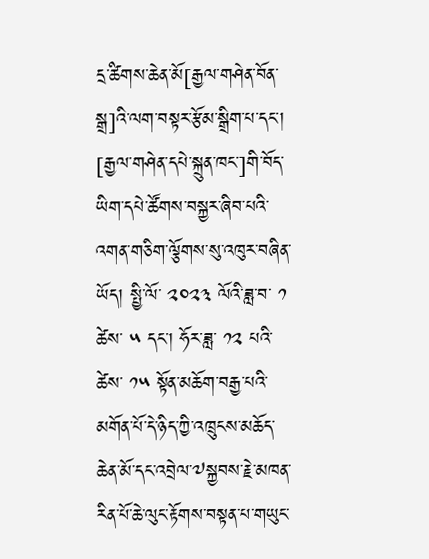དྲ་ཚིགས་ཆེན་མོ[རྒྱལ་གཤེན་བོན་སྒྲ]འི་ལག་བསྟར་རྩོམ་སྒྲིག་པ་དང་། [རྒྱལ་གཤེན་དཔེ་སྐྲུན་ཁང་]གི་བོད་ཡིག་དཔེ་ཚོགས་བསྐྱར་ཞིབ་པའི་འགན་གཅིག་ལྕོགས་སུ་འཁུར་བཞིན་ཡོད། སྤྱི་ལོ་ ༢༠༢༣ ལོའི་ཟླ་བ་ ༡ ཚེས་ ༥ དང་། ཧོར་ཟླ་ ༡༢ པའི་ཚེས་ ༡༥ སྟོན་མཆོག་བརྒྱ་པའི་མགོན་པོ་དེ་ཉིད་ཀྱི་འཁྲུངས་མཆོད་ཆེན་མོ་དང་འབྲེལ་༧སྐྱབས་རྗེ་མཁན་རིན་པོ་ཆེ་ལུང་རྟོགས་བསྟན་པ་གཡུང་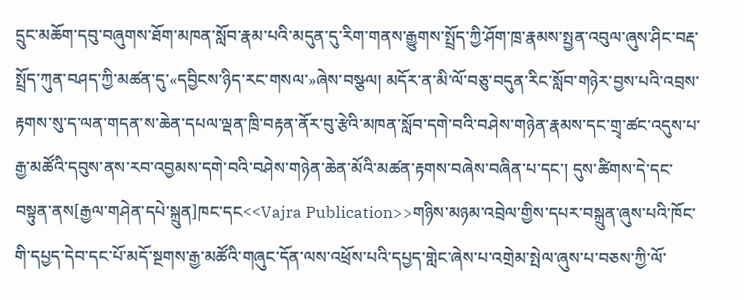དྲུང་མཆོག་དབུ་བཞུགས་ཐོག་མཁན་སློབ་རྣམ་པའི་མདུན་དུ་རིག་གནས་རྒྱུགས་སྤྲོད་ཀྱི་ཤོག་ཁྲ་རྣམས་སྤྱན་འབུལ་ཞུས་ཤིང་བརྡ་སྤྲོད་ཀུན་བཤད་ཀྱི་མཚན་དུ་«དབྱིངས་ཉིད་རང་གསལ་»ཞེས་བསྩལ། མདོར་ན་མི་ལོ་བཅུ་བདུན་རིང་སློབ་གཉེར་བྱས་པའི་འབྲས་རྟགས་སུ་ད་ལན་གདན་ས་ཆེན་དཔལ་ལྡན་ཁྲི་བརྟན་ནོར་བུ་རྩེའི་མཁན་སློབ་དགེ་བའི་བཤེས་གཉེན་རྣམས་དང་གྲྭ་ཚང་འདུས་པ་རྒྱ་མཚོའི་དབུས་ནས་རབ་འབྱམས་དགེ་བའི་བཤེས་གཉེན་ཆེན་མོའི་མཚན་རྟགས་བཞེས་བཞིན་པ་དང་། དུས་ཚིགས་དེ་དང་བསྟུན་ནས[རྒྱལ་གཤེན་དཔེ་སྐྲུན]ཁང་དང<<Vajra Publication>>གཉིས་མཉམ་འབྲེལ་གྱིས་དཔར་བསྐྲུན་ཞུས་པའི་ཁོང་གི་དཔྱད་དེབ་དང་པོ་མདོ་སྔགས་རྒྱ་མཚོའི་གཞུང་དོན་ལས་འཕྲོས་པའི་དཔྱད་གླེང་ཞེས་པ་འགྲེམ་སྤེལ་ཞུས་པ་བཅས་ཀྱི་ལོ་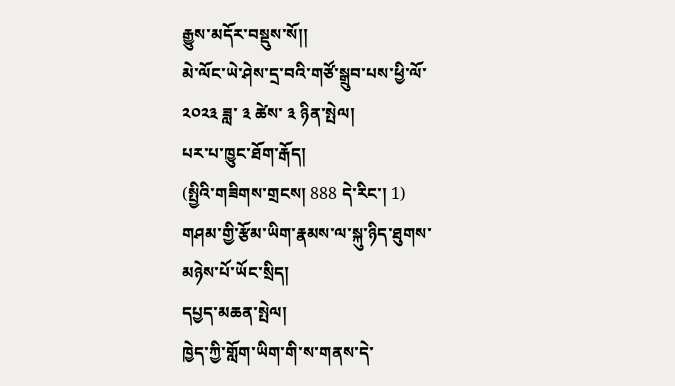རྒྱུས་མདོར་བསྡུས་སོ།།
མེ་ལོང་ཡེ་ཤེས་དྲ་བའི་གཙོ་སྒྲུབ་པས་ཕྱི་ལོ་ ༢༠༢༣ ཟླ་ ༣ ཚེས་ ༣ ཉིན་སྤེལ།
པར་པ་ཁྱུང་ཐོག་རྒོད།
(སྤྱིའི་གཟིགས་གྲངས། 888 དེ་རིང་། 1)
གཤམ་གྱི་རྩོམ་ཡིག་རྣམས་ལ་སྐུ་ཉིད་ཐུགས་མཉེས་པོ་ཡོང་སྲིད།
དཔྱད་མཆན་སྤེལ།
ཁྱེད་ཀྱི་གློག་ཡིག་གི་ས་གནས་དེ་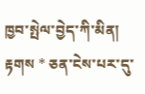ཁྱབ་སྤེལ་བྱེད་ཀི་མིན། རྟགས * ཅན་ངེས་པར་དུ་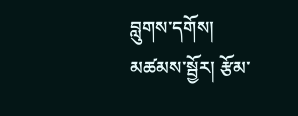བླུགས་དགོས།
མཚམས་སྦྱོར། རྩོམ་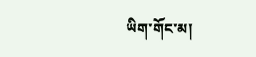ཡིག་གོང་མ།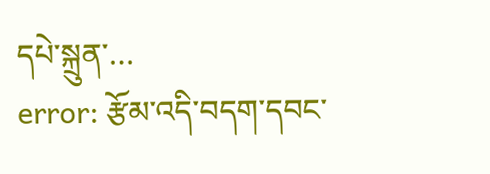དཔེ་སྐྲུན་…
error: རྩོམ་འདི་བདག་དབང་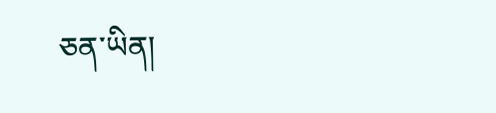ཅན་ཡིན།